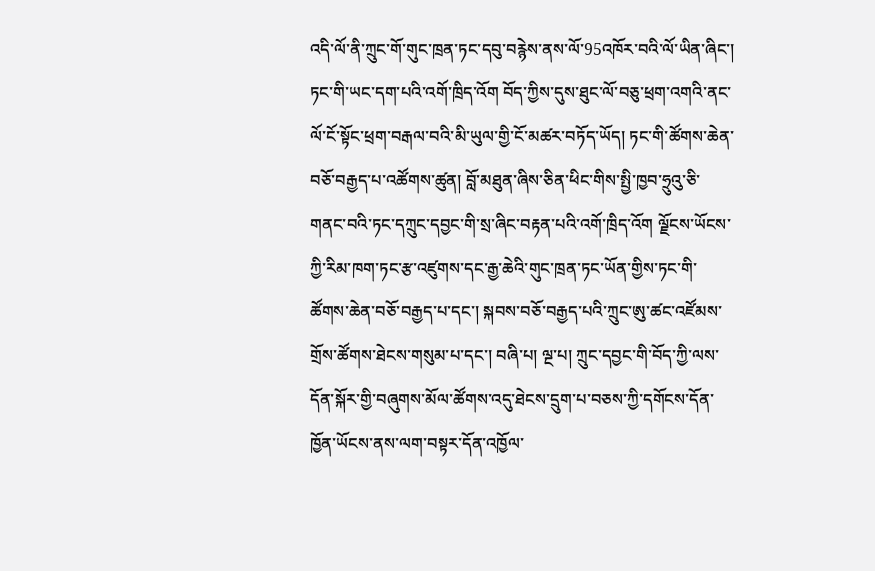འདི་ལོ་ནི་ཀྲུང་གོ་གུང་ཁྲན་ཏང་དབུ་བརྙེས་ནས་ལོ་95འཁོར་བའི་ལོ་ཡིན་ཞིང་། ཏང་གི་ཡང་དག་པའི་འགོ་ཁྲིད་འོག བོད་ཀྱིས་དུས་ཐུང་ལོ་བཅུ་ཕྲག་འགའི་ནང་ལོ་ངོ་སྟོང་ཕྲག་བརྒལ་བའི་མི་ཡུལ་གྱི་ངོ་མཚར་བཏོད་ཡོད། ཏང་གི་ཚོགས་ཆེན་བཅོ་བརྒྱད་པ་འཚོགས་ཚུན། བློ་མཐུན་ཞིས་ཅིན་ཕིང་གིས་སྤྱི་ཁྱབ་ཧྲུའུ་ཅི་གནང་བའི་ཏང་དཀྲུང་དབྱང་གི་སྲ་ཞིང་བརྟན་པའི་འགོ་ཁྲིད་འོག ལྗོངས་ཡོངས་ཀྱི་རིམ་ཁག་ཏང་རྩ་འཛུགས་དང་རྒྱ་ཆེའི་གུང་ཁྲན་ཏང་ཡོན་གྱིས་ཏང་གི་ཚོགས་ཆེན་བཅོ་བརྒྱད་པ་དང་། སྐབས་བཅོ་བརྒྱད་པའི་ཀྲུང་ཨུ་ཚང་འཛོམས་གྲོས་ཚོགས་ཐེངས་གསུམ་པ་དང་། བཞི་པ། ལྔ་པ། ཀྲུང་དབྱང་གི་བོད་ཀྱི་ལས་དོན་སྐོར་གྱི་བཞུགས་མོལ་ཚོགས་འདུ་ཐེངས་དྲུག་པ་བཅས་ཀྱི་དགོངས་དོན་ཁྱོན་ཡོངས་ནས་ལག་བསྟར་དོན་འཁྱོལ་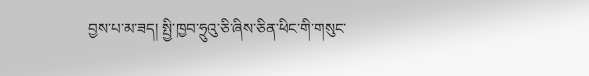བྱས་པ་མ་ཟད། སྤྱི་ཁྱབ་ཧྲུའུ་ཅི་ཞིས་ཅིན་ཕིང་གི་གསུང་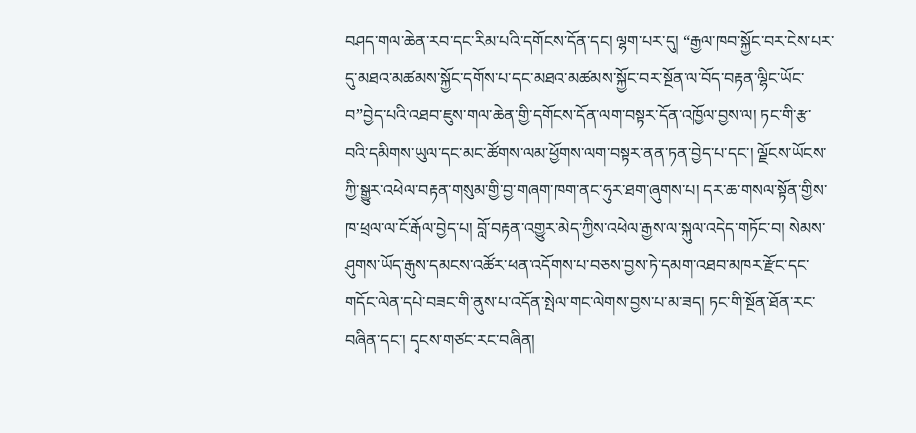བཤད་གལ་ཆེན་རབ་དང་རིམ་པའི་དགོངས་དོན་དང། ལྷག་པར་དུ། “རྒྱལ་ཁབ་སྐྱོང་བར་ངེས་པར་དུ་མཐའ་མཚམས་སྐྱོང་དགོས་པ་དང་མཐའ་མཚམས་སྐྱོང་བར་སྔོན་ལ་བོད་བརྟན་ལྷིང་ཡོང་བ”བྱེད་པའི་འཐབ་ཇུས་གལ་ཆེན་གྱི་དགོངས་དོན་ལག་བསྟར་དོན་འཁྱོལ་བྱས་ལ། ཏང་གི་རྩ་བའི་དམིགས་ཡུལ་དང་མང་ཚོགས་ལམ་ཕྱོགས་ལག་བསྟར་ནན་ཏན་བྱེད་པ་དང་། ལྗོངས་ཡོངས་ཀྱི་སྒྱུར་འཕེལ་བརྟན་གསུམ་གྱི་བྱ་གཞག་ཁག་ནང་ཧུར་ཐག་ཞུགས་པ། དར་ཆ་གསལ་སྟོན་གྱིས་ཁ་ཕྲལ་ལ་ངོ་རྒོལ་བྱེད་པ། བློ་བརྟན་འགྱུར་མེད་ཀྱིས་འཕེལ་རྒྱས་ལ་སྐུལ་འདེད་གཏོང་བ། སེམས་ཤུགས་ཡོད་རྒུས་དམངས་འཚོར་ཕན་འདོགས་པ་བཅས་བྱས་ཏེ་དམག་འཐབ་མཁར་རྫོང་དང་གདོང་ལེན་དཔེ་བཟང་གི་ནུས་པ་འདོན་སྤེལ་གང་ལེགས་བྱས་པ་མ་ཟད། ཏང་གི་སྔོན་ཐོན་རང་བཞིན་དང་། དྭངས་གཙང་རང་བཞིན།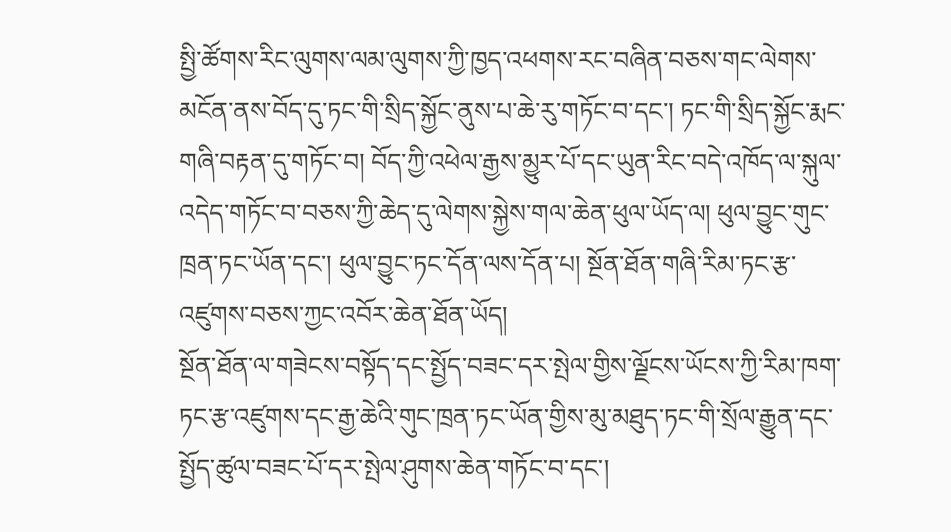སྤྱི་ཚོགས་རིང་ལུགས་ལམ་ལུགས་ཀྱི་ཁྱད་འཕགས་རང་བཞིན་བཅས་གང་ལེགས་མངོན་ནས་བོད་དུ་ཏང་གི་སྲིད་སྐྱོང་ནུས་པ་ཆེ་རུ་གཏོང་བ་དང་། ཏང་གི་སྲིད་སྐྱོང་རྨང་གཞི་བརྟན་དུ་གཏོང་བ། བོད་ཀྱི་འཕེལ་རྒྱས་མྱུར་པོ་དང་ཡུན་རིང་བདེ་འཁོད་ལ་སྐུལ་འདེད་གཏོང་བ་བཅས་ཀྱི་ཆེད་དུ་ལེགས་སྐྱེས་གལ་ཆེན་ཕུལ་ཡོད་ལ། ཕུལ་བྱུང་གུང་ཁྲན་ཏང་ཡོན་དང་། ཕུལ་བྱུང་ཏང་དོན་ལས་དོན་པ། སྔོན་ཐོན་གཞི་རིམ་ཏང་རྩ་འཛུགས་བཅས་ཀྱང་འབོར་ཆེན་ཐོན་ཡོད།
སྔོན་ཐོན་ལ་གཟེངས་བསྟོད་དང་སྤྱོད་བཟང་དར་སྤེལ་གྱིས་ལྗོངས་ཡོངས་ཀྱི་རིམ་ཁག་ཏང་རྩ་འཛུགས་དང་རྒྱ་ཆེའི་གུང་ཁྲན་ཏང་ཡོན་གྱིས་མུ་མཐུད་ཏང་གི་སྲོལ་རྒྱུན་དང་སྤྱོད་ཚུལ་བཟང་པོ་དར་སྤེལ་ཤུགས་ཆེན་གཏོང་བ་དང་།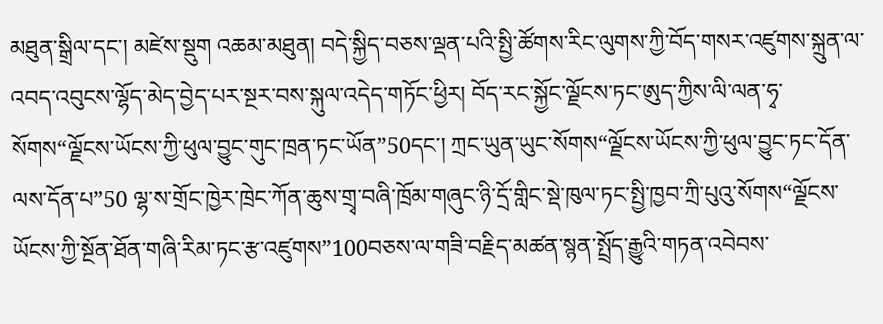མཐུན་སྒྲིལ་དང་། མཛེས་སྡུག འཆམ་མཐུན། བདེ་སྐྱིད་བཅས་ལྡན་པའི་སྤྱི་ཚོགས་རིང་ལུགས་ཀྱི་བོད་གསར་འཛུགས་སྐྲུན་ལ་འབད་འབུངས་ལྷོད་མེད་བྱེད་པར་སྔར་བས་སྐུལ་འདེད་གཏོང་ཕྱིར། བོད་རང་སྐྱོང་ལྗོངས་ཏང་ཨུད་ཀྱིས་ལི་ལན་ཧྭ་སོགས“ལྗོངས་ཡོངས་ཀྱི་ཕུལ་བྱུང་གུང་ཁྲན་ཏང་ཡོན”50དང་། ཀྲང་ཡུན་ཡུང་སོགས“ལྗོངས་ཡོངས་ཀྱི་ཕུལ་བྱུང་ཏང་དོན་ལས་དོན་པ”50 ལྷ་ས་གྲོང་ཁྱེར་ཁྲེང་ཀོན་ཆུས་གྲྭ་བཞི་ཁྲོམ་གཞུང་ཉི་དྲོ་གླིང་སྡེ་ཁུལ་ཏང་སྤྱི་ཁྱབ་ཀྲི་པུའུ་སོགས“ལྗོངས་ཡོངས་ཀྱི་སྔོན་ཐོན་གཞི་རིམ་ཏང་རྩ་འཛུགས”100བཅས་ལ་གཟི་བརྗིད་མཚན་སྙན་སྤྲོད་རྒྱུའི་གཏན་འབེབས་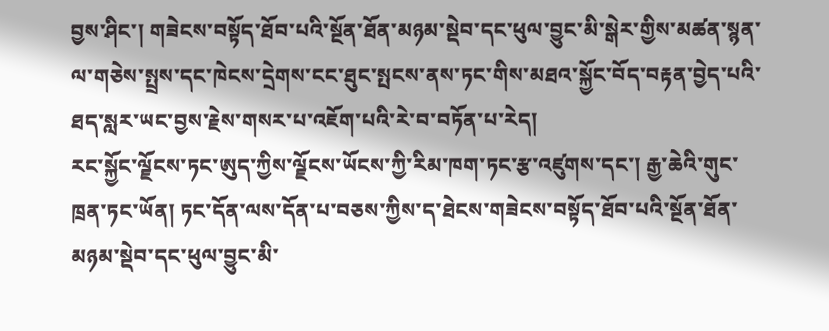བྱས་ཤིང་། གཟེངས་བསྟོད་ཐོབ་པའི་སྔོན་ཐོན་མཉམ་སྡེབ་དང་ཕུལ་བྱུང་མི་སྒེར་གྱིས་མཚན་སྙན་ལ་གཅེས་སྤྲས་དང་ཁེངས་དྲེགས་ངང་ཐུང་སྤངས་ནས་ཏང་གིས་མཐའ་སྐྱོང་བོད་བརྟན་བྱེད་པའི་ཐད་སླར་ཡང་བྱས་རྗེས་གསར་པ་འཇོག་པའི་རེ་བ་བཏོན་པ་རེད།
རང་སྐྱོང་ལྗོངས་ཏང་ཨུད་ཀྱིས་ལྗོངས་ཡོངས་ཀྱི་རིམ་ཁག་ཏང་རྩ་འཛུགས་དང་། རྒྱ་ཆེའི་གུང་ཁྲན་ཏང་ཡོན། ཏང་དོན་ལས་དོན་པ་བཅས་ཀྱིས་ད་ཐེངས་གཟེངས་བསྟོད་ཐོབ་པའི་སྔོན་ཐོན་མཉམ་སྡེབ་དང་ཕུལ་བྱུང་མི་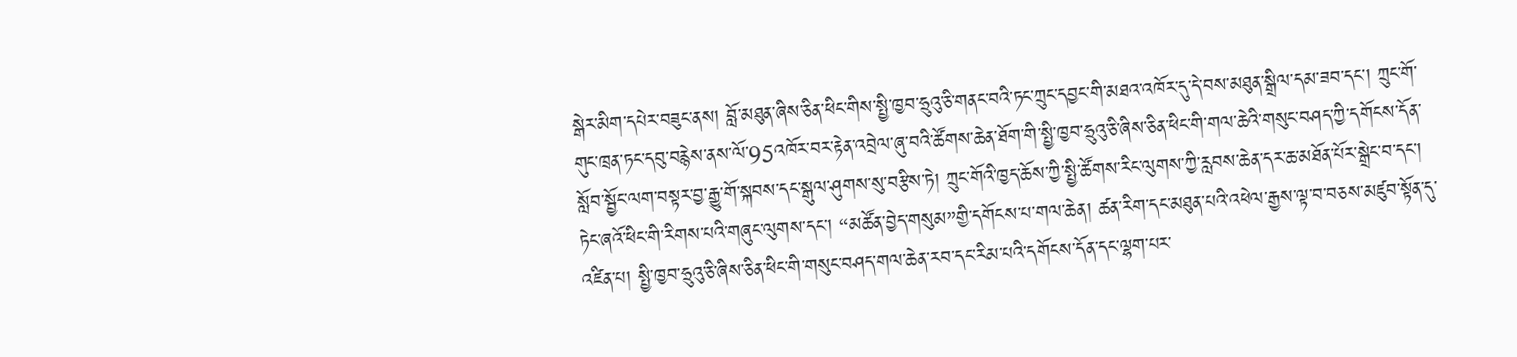སྒེར་མིག་དཔེར་བཟུང་ནས། བློ་མཐུན་ཞིས་ཅིན་ཕིང་གིས་སྤྱི་ཁྱབ་ཧྲུའུ་ཅི་གནང་བའི་ཏང་ཀྲུང་དབྱང་གི་མཐའ་འཁོར་དུ་དེ་བས་མཐུན་སྒྲིལ་དམ་ཟབ་དང་། ཀྲུང་གོ་གུང་ཁྲན་ཏང་དབུ་བརྙེས་ནས་ལོ་95འཁོར་བར་རྟེན་འབྲེལ་ཞུ་བའི་ཚོགས་ཆེན་ཐོག་གི་སྤྱི་ཁྱབ་ཧྲུའུ་ཅི་ཞིས་ཅིན་ཕིང་གི་གལ་ཆེའི་གསུང་བཤད་ཀྱི་དགོངས་དོན་སློབ་སྦྱོང་ལག་བསྟར་བྱ་རྒྱུ་གོ་སྐབས་དང་སྒུལ་ཤུགས་སུ་བརྩིས་ཏེ། ཀྲུང་གོའི་ཁྱད་ཆོས་ཀྱི་སྤྱི་ཚོགས་རིང་ལུགས་ཀྱི་རླབས་ཆེན་དར་ཆ་མཐོན་པོར་སྒྲེང་བ་དང་། ཏེང་ཞའོ་ཕིང་གི་རིགས་པའི་གཞུང་ལུགས་དང་། “མཚོན་བྱེད་གསུམ”གྱི་དགོངས་པ་གལ་ཆེན། ཚན་རིག་དང་མཐུན་པའི་འཕེལ་རྒྱས་ལྟ་བ་བཅས་མཛུབ་སྟོན་དུ་འཛིན་པ། སྤྱི་ཁྱབ་ཧྲུའུ་ཅི་ཞིས་ཅིན་ཕིང་གི་གསུང་བཤད་གལ་ཆེན་རབ་དང་རིམ་པའི་དགོངས་དོན་དང་ལྷག་པར་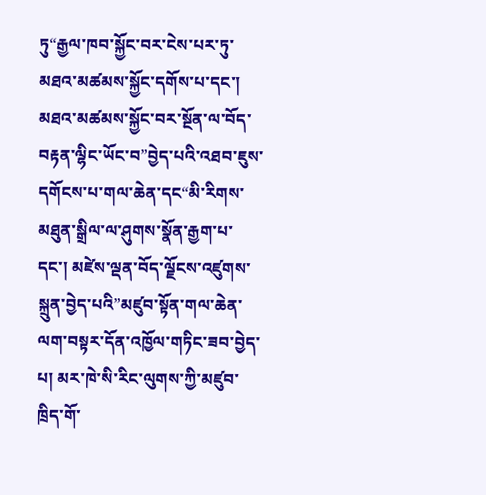ཏུ“རྒྱལ་ཁབ་སྐྱོང་བར་ངེས་པར་ཏུ་མཐའ་མཚམས་སྐྱོང་དགོས་པ་དང་། མཐའ་མཚམས་སྐྱོང་བར་སྔོན་ལ་བོད་བརྟན་ལྷིང་ཡོང་བ”བྱེད་པའི་འཐབ་ཇུས་དགོངས་པ་གལ་ཆེན་དང“མི་རིགས་མཐུན་སྒྲིལ་ལ་ཤུགས་སྣོན་རྒྱག་པ་དང་། མཛེས་ལྡན་བོད་ལྗོངས་འཛུགས་སྐྲུན་བྱེད་པའི”མཛུབ་སྟོན་གལ་ཆེན་ལག་བསྟར་དོན་འཁྱོལ་གཏིང་ཟབ་བྱེད་པ། མར་ཁེ་སི་རིང་ལུགས་ཀྱི་མཛུབ་ཁྲིད་གོ་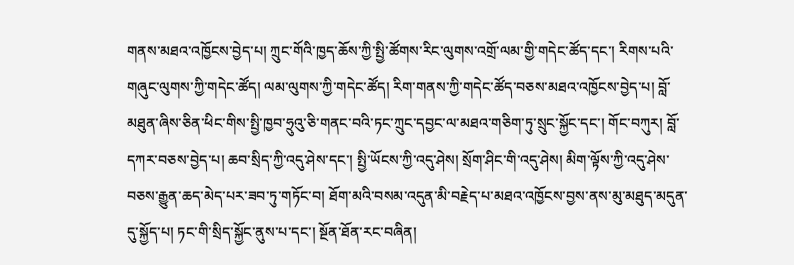གནས་མཐའ་འཁྱོངས་བྱེད་པ། ཀྲུང་གོའི་ཁྱད་ཆོས་ཀྱི་སྤྱི་ཚོགས་རིང་ལུགས་འགྲོ་ལམ་གྱི་གདེང་ཚོད་དང་། རིགས་པའི་གཞུང་ལུགས་ཀྱི་གདེང་ཚོད། ལམ་ལུགས་ཀྱི་གདེང་ཚོད། རིག་གནས་ཀྱི་གདེང་ཚོད་བཅས་མཐའ་འཁྱོངས་བྱེད་པ། བློ་མཐུན་ཞིས་ཅིན་ཕིང་གིས་སྤྱི་ཁྱབ་ཧྲུའུ་ཅི་གནང་བའི་ཏང་ཀྲུང་དབྱང་ལ་མཐའ་གཅིག་ཏུ་སྲུང་སྐྱོང་དང་། གོང་བཀུར། བློ་དཀར་བཅས་བྱེད་པ། ཆབ་སྲིད་ཀྱི་འདུ་ཤེས་དང་། སྤྱི་ཡོངས་ཀྱི་འདུ་ཤེས། སྲོག་ཤིང་གི་འདུ་ཤེས། མིག་ལྟོས་ཀྱི་འདུ་ཤེས་བཅས་རྒྱུན་ཆད་མེད་པར་ཟབ་ཏུ་གཏོང་བ། ཐོག་མའི་བསམ་འདུན་མི་བརྗེད་པ་མཐའ་འཁྱོངས་བྱས་ནས་མུ་མཐུད་མདུན་དུ་སྐྱོད་པ། ཏང་གི་སྲིད་སྐྱོང་ནུས་པ་དང་། སྔོན་ཐོན་རང་བཞིན།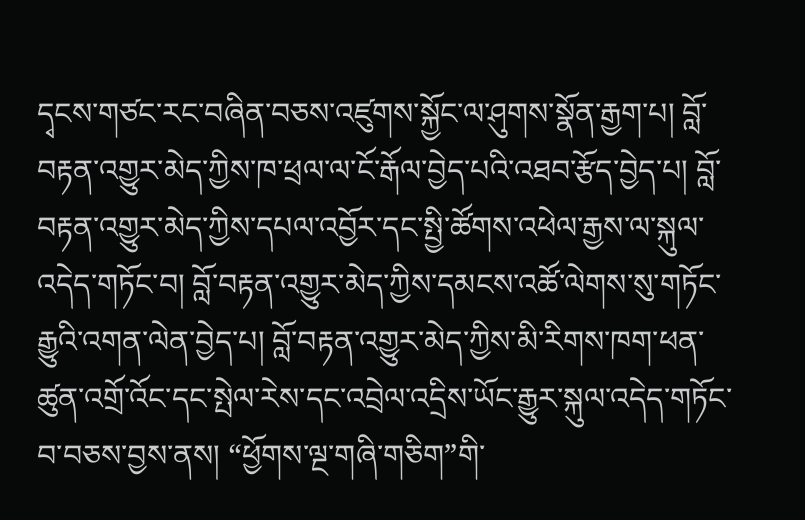དྭངས་གཙང་རང་བཞིན་བཅས་འཛུགས་སྐྱོང་ལ་ཤུགས་སྣོན་རྒྱག་པ། བློ་བརྟན་འགྱུར་མེད་ཀྱིས་ཁ་ཕྲལ་ལ་ངོ་རྒོལ་བྱེད་པའི་འཐབ་རྩོད་བྱེད་པ། བློ་བརྟན་འགྱུར་མེད་ཀྱིས་དཔལ་འབྱོར་དང་སྤྱི་ཚོགས་འཕེལ་རྒྱས་ལ་སྐུལ་འདེད་གཏོང་བ། བློ་བརྟན་འགྱུར་མེད་ཀྱིས་དམངས་འཚོ་ལེགས་སུ་གཏོང་རྒྱུའི་འགན་ལེན་བྱེད་པ། བློ་བརྟན་འགྱུར་མེད་ཀྱིས་མི་རིགས་ཁག་ཕན་ཚུན་འགྲོ་འོང་དང་སྤེལ་རེས་དང་འབྲེལ་འདྲིས་ཡོང་རྒྱུར་སྐུལ་འདེད་གཏོང་བ་བཅས་བྱས་ནས། “ཕྱོགས་ལྔ་གཞི་གཅིག”གི་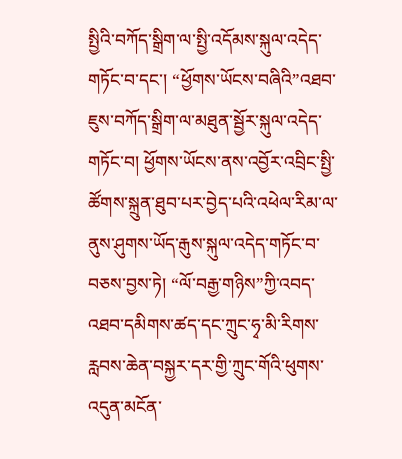སྤྱིའི་བཀོད་སྒྲིག་ལ་སྤྱི་འདོམས་སྐུལ་འདེད་གཏོང་བ་དང་། “ཕྱོགས་ཡོངས་བཞིའི”འཐབ་ཇུས་བཀོད་སྒྲིག་ལ་མཐུན་སྦྱོར་སྐུལ་འདེད་གཏོང་བ། ཕྱོགས་ཡོངས་ནས་འབྱོར་འབྲིང་སྤྱི་ཚོགས་སྐྲུན་ཐུབ་པར་བྱེད་པའི་འཕེལ་རིམ་ལ་ནུས་ཤུགས་ཡོད་རྒུས་སྐུལ་འདེད་གཏོང་བ་བཅས་བྱས་ཏེ། “ལོ་བརྒྱ་གཉིས”ཀྱི་འབད་འཐབ་དམིགས་ཚད་དང་ཀྲུང་ཧྭ་མི་རིགས་རླབས་ཆེན་བསྐྱར་དར་གྱི་ཀྲུང་གོའི་ཕུགས་འདུན་མངོན་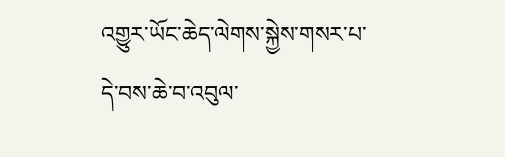འགྱུར་ཡོང་ཆེད་ལེགས་སྐྱེས་གསར་པ་དེ་བས་ཆེ་བ་འབུལ་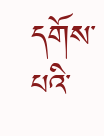དགོས་པའི་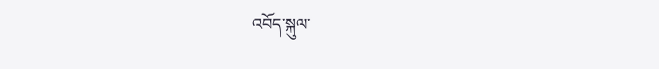འབོད་སྐུལ་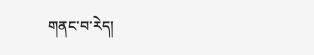གནང་བ་རེད།